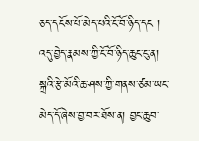ཅད་དངོས་པོ་མེད་པའི་ངོ་བོ་ཉིད་དང ། འདུ་བྱེད་རྣམས་ཀྱི་ངོ་བོ་ཉིད་ཆུང་ངུ་ན། སྐྲའི་རྩེ་མོའི་ཆ་ཤས་ཀྱི་གནས་ཙམ་ཡང་མེད་དོ་ཞེས་བྱ་བར་ཐོས་ན། བྱང་ཆུབ་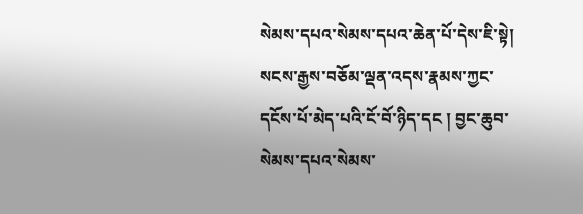སེམས་དཔའ་སེམས་དཔའ་ཆེན་པོ་དེས་ཇི་སྟེ། སངས་རྒྱས་བཅོམ་ལྡན་འདས་རྣམས་ཀྱང་དངོས་པོ་མེད་པའི་ངོ་བོ་ཉིད་དང ། བྱང་ཆུབ་སེམས་དཔའ་སེམས་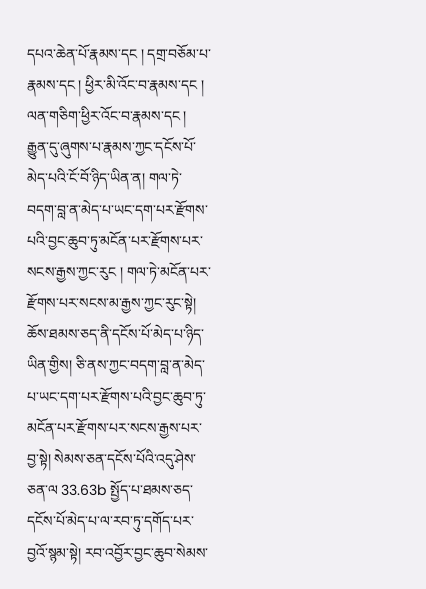དཔའ་ཆེན་པོ་རྣམས་དང ། དགྲ་བཅོམ་པ་རྣམས་དང ། ཕྱིར་མི་འོང་བ་རྣམས་དང ། ལན་གཅིག་ཕྱིར་འོང་བ་རྣམས་དང ། རྒྱུན་དུ་ཞུགས་པ་རྣམས་ཀྱང་དངོས་པོ་མེད་པའི་ངོ་བོ་ཉིད་ཡིན་ན། གལ་ཏེ་བདག་བླ་ན་མེད་པ་ཡང་དག་པར་རྫོགས་པའི་བྱང་ཆུབ་ཏུ་མངོན་པར་རྫོགས་པར་སངས་རྒྱས་ཀྱང་རུང ། གལ་ཏེ་མངོན་པར་རྫོགས་པར་སངས་མ་རྒྱས་ཀྱང་རུང་སྟེ། ཆོས་ཐམས་ཅད་ནི་དངོས་པོ་མེད་པ་ཉིད་ཡིན་གྱིས། ཅི་ནས་ཀྱང་བདག་བླ་ན་མེད་པ་ཡང་དག་པར་རྫོགས་པའི་བྱང་ཆུབ་ཏུ་མངོན་པར་རྫོགས་པར་སངས་རྒྱས་པར་བྱ་སྟེ། སེམས་ཅན་དངོས་པོའི་འདུ་ཤེས་ཅན་ལ 33.63b སྤྱོད་པ་ཐམས་ཅད་དངོས་པོ་མེད་པ་ལ་རབ་ཏུ་དགོད་པར་བྱའོ་སྙམ་སྟེ། རབ་འབྱོར་བྱང་ཆུབ་སེམས་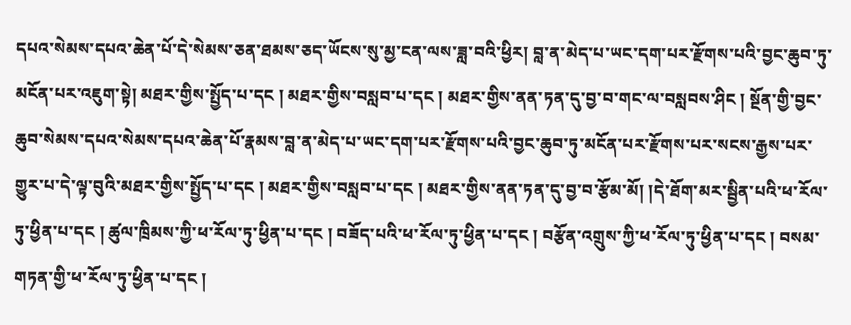དཔའ་སེམས་དཔའ་ཆེན་པོ་དེ་སེམས་ཅན་ཐམས་ཅད་ཡོངས་སུ་མྱ་ངན་ལས་ཟླ་བའི་ཕྱིར། བླ་ན་མེད་པ་ཡང་དག་པར་རྫོགས་པའི་བྱང་ཆུབ་ཏུ་མངོན་པར་འཇུག་སྟེ། མཐར་གྱིས་སྤྱོད་པ་དང ། མཐར་གྱིས་བསླབ་པ་དང ། མཐར་གྱིས་ནན་ཏན་དུ་བྱ་བ་གང་ལ་བསླབས་ཤིང ། སྔོན་གྱི་བྱང་ཆུབ་སེམས་དཔའ་སེམས་དཔའ་ཆེན་པོ་རྣམས་བླ་ན་མེད་པ་ཡང་དག་པར་རྫོགས་པའི་བྱང་ཆུབ་ཏུ་མངོན་པར་རྫོགས་པར་སངས་རྒྱས་པར་གྱུར་པ་དེ་ལྟ་བུའི་མཐར་གྱིས་སྤྱོད་པ་དང ། མཐར་གྱིས་བསླབ་པ་དང ། མཐར་གྱིས་ནན་ཏན་དུ་བྱ་བ་རྩོམ་མོ། །དེ་ཐོག་མར་སྦྱིན་པའི་ཕ་རོལ་ཏུ་ཕྱིན་པ་དང ། ཚུལ་ཁྲིམས་ཀྱི་ཕ་རོལ་ཏུ་ཕྱིན་པ་དང ། བཟོད་པའི་ཕ་རོལ་ཏུ་ཕྱིན་པ་དང ། བརྩོན་འགྲུས་ཀྱི་ཕ་རོལ་ཏུ་ཕྱིན་པ་དང ། བསམ་གཏན་གྱི་ཕ་རོལ་ཏུ་ཕྱིན་པ་དང །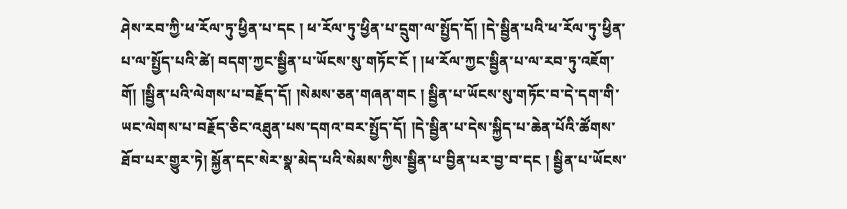ཤེས་རབ་ཀྱི་ཕ་རོལ་ཏུ་ཕྱིན་པ་དང ། ཕ་རོལ་ཏུ་ཕྱིན་པ་དྲུག་ལ་སྤྱོད་དོ། །དེ་སྦྱིན་པའི་ཕ་རོལ་ཏུ་ཕྱིན་པ་ལ་སྤྱོད་པའི་ཚེ། བདག་ཀྱང་སྦྱིན་པ་ཡོངས་སུ་གཏོང་ངོ ། །ཕ་རོལ་ཀྱང་སྦྱིན་པ་ལ་རབ་ཏུ་འཇོག་གོ། །སྦྱིན་པའི་ལེགས་པ་བརྗོད་དོ། །སེམས་ཅན་གཞན་གང ། སྦྱིན་པ་ཡོངས་སུ་གཏོང་བ་དེ་དག་གི་ཡང་ལེགས་པ་བརྗོད་ཅིང་འཐུན་པས་དགའ་བར་སྤྱོད་དོ། །དེ་སྦྱིན་པ་དེས་སྐྱིད་པ་ཆེན་པོའི་ཚོགས་ཐོབ་པར་གྱུར་ཏེ། སྐྱོན་དང་སེར་སྣ་མེད་པའི་སེམས་ཀྱིས་སྦྱིན་པ་བྱིན་པར་བྱ་བ་དང ། སྦྱིན་པ་ཡོངས་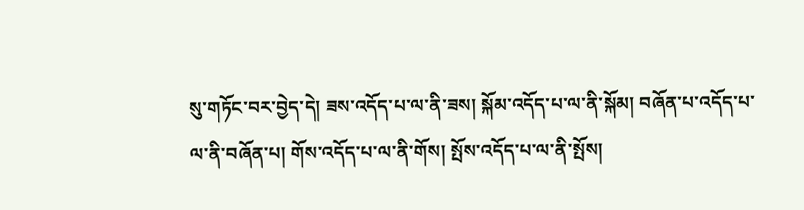སུ་གཏོང་བར་བྱེད་དེ། ཟས་འདོད་པ་ལ་ནི་ཟས། སྐོམ་འདོད་པ་ལ་ནི་སྐོམ། བཞོན་པ་འདོད་པ་ལ་ནི་བཞོན་པ། གོས་འདོད་པ་ལ་ནི་གོས། སྤོས་འདོད་པ་ལ་ནི་སྤོས།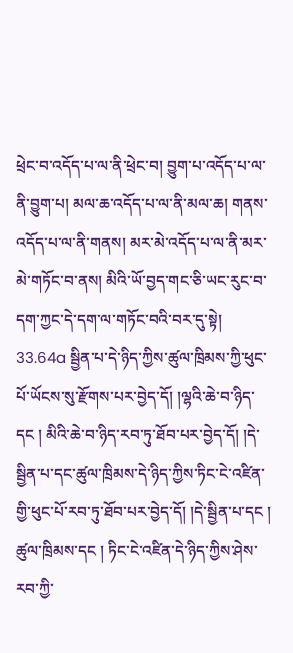ཕྲེང་བ་འདོད་པ་ལ་ནི་ཕྲེང་བ། བྱུག་པ་འདོད་པ་ལ་ནི་བྱུག་པ། མལ་ཆ་འདོད་པ་ལ་ནི་མལ་ཆ། གནས་འདོད་པ་ལ་ནི་གནས། མར་མེ་འདོད་པ་ལ་ནི་མར་མེ་གཏོང་བ་ནས། མིའི་ཡོ་བྱད་གང་ཅི་ཡང་རུང་བ་དག་ཀྱང་དེ་དག་ལ་གཏོང་བའི་བར་དུ་སྟེ། 33.64a སྦྱིན་པ་དེ་ཉིད་ཀྱིས་ཚུལ་ཁྲིམས་ཀྱི་ཕུང་པོ་ཡོངས་སུ་རྫོགས་པར་བྱེད་དོ། །ལྷའི་ཆེ་བ་ཉིད་དང ། མིའི་ཆེ་བ་ཉིད་རབ་ཏུ་ཐོབ་པར་བྱེད་དོ། །དེ་སྦྱིན་པ་དང་ཚུལ་ཁྲིམས་དེ་ཉིད་ཀྱིས་ཏིང་ངེ་འཛིན་གྱི་ཕུང་པོ་རབ་ཏུ་ཐོབ་པར་བྱེད་དོ། །དེ་སྦྱིན་པ་དང ། ཚུལ་ཁྲིམས་དང ། ཏིང་ངེ་འཛིན་དེ་ཉིད་ཀྱིས་ཤེས་རབ་ཀྱི་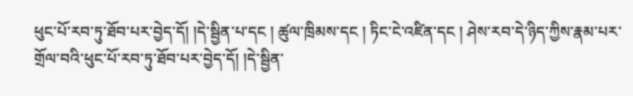ཕུང་པོ་རབ་ཏུ་ཐོབ་པར་བྱེད་དོ། །དེ་སྦྱིན་པ་དང ། ཚུལ་ཁྲིམས་དང ། ཏིང་ངེ་འཛིན་དང ། ཤེས་རབ་དེ་ཉིད་ཀྱིས་རྣམ་པར་གྲོལ་བའི་ཕུང་པོ་རབ་ཏུ་ཐོབ་པར་བྱེད་དོ། །དེ་སྦྱིན་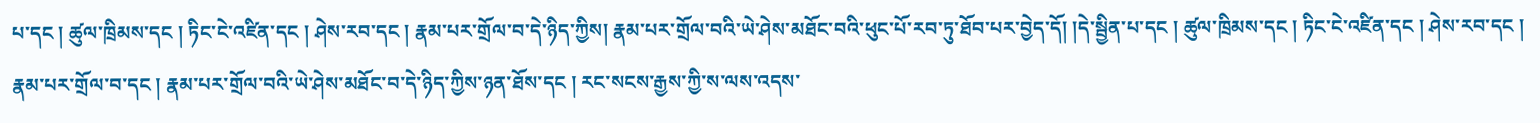པ་དང ། ཚུལ་ཁྲིམས་དང ། ཏིང་ངེ་འཛིན་དང ། ཤེས་རབ་དང ། རྣམ་པར་གྲོལ་བ་དེ་ཉིད་ཀྱིས། རྣམ་པར་གྲོལ་བའི་ཡེ་ཤེས་མཐོང་བའི་ཕུང་པོ་རབ་ཏུ་ཐོབ་པར་བྱེད་དོ། །དེ་སྦྱིན་པ་དང ། ཚུལ་ཁྲིམས་དང ། ཏིང་ངེ་འཛིན་དང ། ཤེས་རབ་དང ། རྣམ་པར་གྲོལ་བ་དང ། རྣམ་པར་གྲོལ་བའི་ཡེ་ཤེས་མཐོང་བ་དེ་ཉིད་ཀྱིས་ཉན་ཐོས་དང ། རང་སངས་རྒྱས་ཀྱི་ས་ལས་འདས་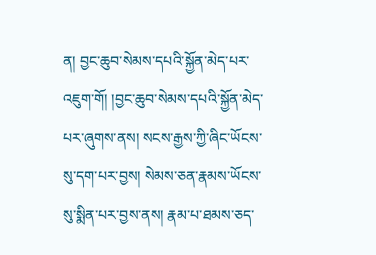ན། བྱང་ཆུབ་སེམས་དཔའི་སྐྱོན་མེད་པར་འཇུག་གོ། །བྱང་ཆུབ་སེམས་དཔའི་སྐྱོན་མེད་པར་ཞུགས་ནས། སངས་རྒྱས་ཀྱི་ཞིང་ཡོངས་སུ་དག་པར་བྱས། སེམས་ཅན་རྣམས་ཡོངས་སུ་སྨིན་པར་བྱས་ནས། རྣམ་པ་ཐམས་ཅད་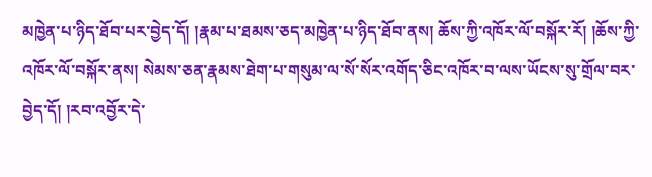མཁྱེན་པ་ཉིད་ཐོབ་པར་བྱེད་དོ། །རྣམ་པ་ཐམས་ཅད་མཁྱེན་པ་ཉིད་ཐོབ་ནས། ཆོས་ཀྱི་འཁོར་ལོ་བསྐོར་རོ། །ཆོས་ཀྱི་འཁོར་ལོ་བསྐོར་ནས། སེམས་ཅན་རྣམས་ཐེག་པ་གསུམ་ལ་སོ་སོར་འགོད་ཅིང་འཁོར་བ་ལས་ཡོངས་སུ་གྲོལ་བར་བྱེད་དོ། །རབ་འབྱོར་དེ་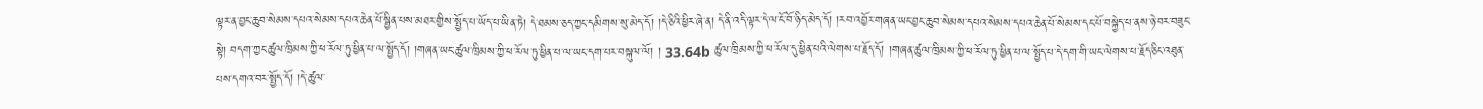ལྟར་ན་བྱང་ཆུབ་སེམས་དཔའ་སེམས་དཔའ་ཆེན་པོ་སྦྱིན་པས་མཐར་གྱིས་སྤྱོད་པ་ཡོད་པ་ཡིན་ཏེ། དེ་ཐམས་ཅད་ཀྱང་དམིགས་སུ་མེད་དོ། །དེ་ཅིའི་ཕྱིར་ཞེ་ན། དེ་ནི་འདི་ལྟར་དེ་ལ་ངོ་བོ་ཉིད་མེད་དོ། །རབ་འབྱོར་གཞན་ཡང་བྱང་ཆུབ་སེམས་དཔའ་སེམས་དཔའ་ཆེན་པོ་སེམས་དང་པོ་བསྐྱེད་པ་ནས་ཉེ་བར་བཟུང་སྟེ། བདག་ཀྱང་ཚུལ་ཁྲིམས་ཀྱི་ཕ་རོལ་ཏུ་ཕྱིན་པ་ལ་སྤྱོད་དོ། །གཞན་ཡང་ཚུལ་ཁྲིམས་ཀྱི་ཕ་རོལ་ཏུ་ཕྱིན་པ་ལ་ཡང་དག་པར་བསྐུལ་ལོ། ། 33.64b ཚུལ་ཁྲིམས་ཀྱི་ཕ་རོལ་དུ་ཕྱིན་པའི་ལེགས་པ་རྗོད་དོ། །གཞན་ཚུལ་ཁྲིམས་ཀྱི་ཕ་རོལ་ཏུ་ཕྱིན་པ་ལ་སྤྱོད་པ་དེ་དག་གི་ཡང་ལེགས་པ་རྗོད་ཅིང་འཐུན་པས་དགའ་བར་སྤྱོད་དོ། །དེ་ཚུལ་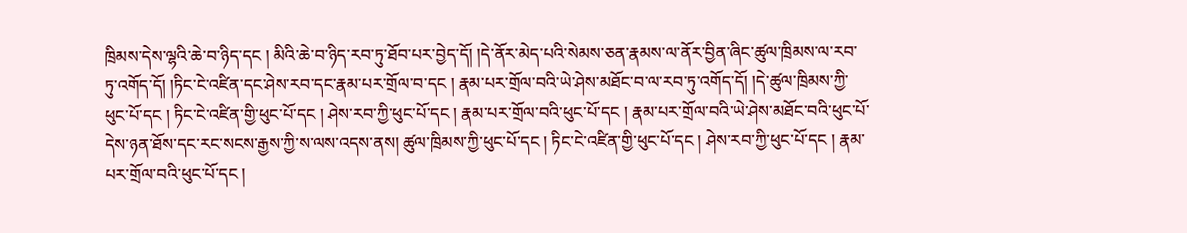ཁྲིམས་དེས་ལྷའི་ཆེ་བ་ཉིད་དང ། མིའི་ཆེ་བ་ཉིད་རབ་ཏུ་ཐོབ་པར་བྱེད་དོ། །དེ་ནོར་མེད་པའི་སེམས་ཅན་རྣམས་ལ་ནོར་བྱིན་ཞིང་ཚུལ་ཁྲིམས་ལ་རབ་ཏུ་འགོད་དོ། །ཏིང་ངེ་འཛིན་དང་ཤེས་རབ་དང་རྣམ་པར་གྲོལ་བ་དང ། རྣམ་པར་གྲོལ་བའི་ཡེ་ཤེས་མཐོང་བ་ལ་རབ་ཏུ་འགོད་དོ། །དེ་ཚུལ་ཁྲིམས་ཀྱི་ཕུང་པོ་དང ། ཏིང་ངེ་འཛིན་གྱི་ཕུང་པོ་དང ། ཤེས་རབ་ཀྱི་ཕུང་པོ་དང ། རྣམ་པར་གྲོལ་བའི་ཕུང་པོ་དང ། རྣམ་པར་གྲོལ་བའི་ཡེ་ཤེས་མཐོང་བའི་ཕུང་པོ་དེས་ཉན་ཐོས་དང་རང་སངས་རྒྱས་ཀྱི་ས་ལས་འདས་ནས། ཚུལ་ཁྲིམས་ཀྱི་ཕུང་པོ་དང ། ཏིང་ངེ་འཛིན་གྱི་ཕུང་པོ་དང ། ཤེས་རབ་ཀྱི་ཕུང་པོ་དང ། རྣམ་པར་གྲོལ་བའི་ཕུང་པོ་དང །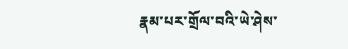རྣམ་པར་གྲོལ་བའི་ཡེ་ཤེས་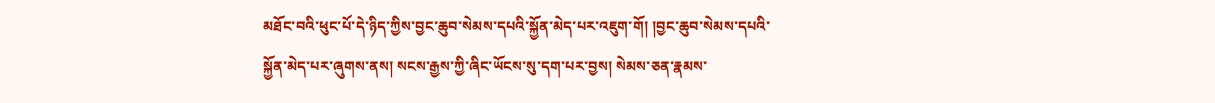མཐོང་བའི་ཕུང་པོ་དེ་ཉིད་ཀྱིས་བྱང་ཆུབ་སེམས་དཔའི་སྐྱོན་མེད་པར་འཇུག་གོ། །བྱང་ཆུབ་སེམས་དཔའི་སྐྱོན་མེད་པར་ཞུགས་ནས། སངས་རྒྱས་ཀྱི་ཞིང་ཡོངས་སུ་དག་པར་བྱས། སེམས་ཅན་རྣམས་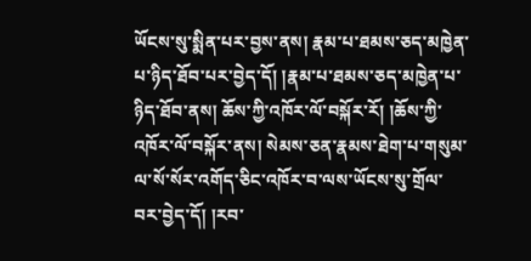ཡོངས་སུ་སྨིན་པར་བྱས་ནས། རྣམ་པ་ཐམས་ཅད་མཁྱེན་པ་ཉིད་ཐོབ་པར་བྱེད་དོ། །རྣམ་པ་ཐམས་ཅད་མཁྱེན་པ་ཉིད་ཐོབ་ནས། ཆོས་ཀྱི་འཁོར་ལོ་བསྐོར་རོ། །ཆོས་ཀྱི་འཁོར་ལོ་བསྐོར་ནས། སེམས་ཅན་རྣམས་ཐེག་པ་གསུམ་ལ་སོ་སོར་འགོད་ཅིང་འཁོར་བ་ལས་ཡོངས་སུ་གྲོལ་བར་བྱེད་དོ། །རབ་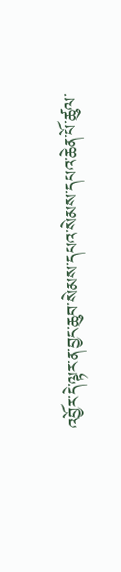འབྱོར་དེ་ལྟར་ན་བྱང་ཆུབ་སེམས་དཔའ་སེམས་དཔའ་ཆེན་པོ་ཚུལ་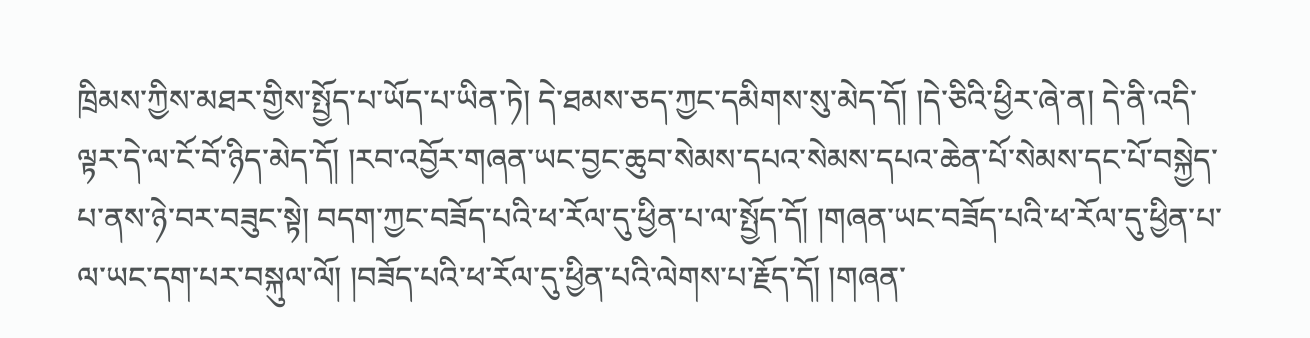ཁྲིམས་ཀྱིས་མཐར་གྱིས་སྤྱོད་པ་ཡོད་པ་ཡིན་ཏེ། དེ་ཐམས་ཅད་ཀྱང་དམིགས་སུ་མེད་དོ། །དེ་ཅིའི་ཕྱིར་ཞེ་ན། དེ་ནི་འདི་ལྟར་དེ་ལ་ངོ་བོ་ཉིད་མེད་དོ། །རབ་འབྱོར་གཞན་ཡང་བྱང་ཆུབ་སེམས་དཔའ་སེམས་དཔའ་ཆེན་པོ་སེམས་དང་པོ་བསྐྱེད་པ་ནས་ཉེ་བར་བཟུང་སྟེ། བདག་ཀྱང་བཟོད་པའི་ཕ་རོལ་དུ་ཕྱིན་པ་ལ་སྤྱོད་དོ། །གཞན་ཡང་བཟོད་པའི་ཕ་རོལ་དུ་ཕྱིན་པ་ལ་ཡང་དག་པར་བསྐུལ་ལོ། །བཟོད་པའི་ཕ་རོལ་དུ་ཕྱིན་པའི་ལེགས་པ་རྗོད་དོ། །གཞན་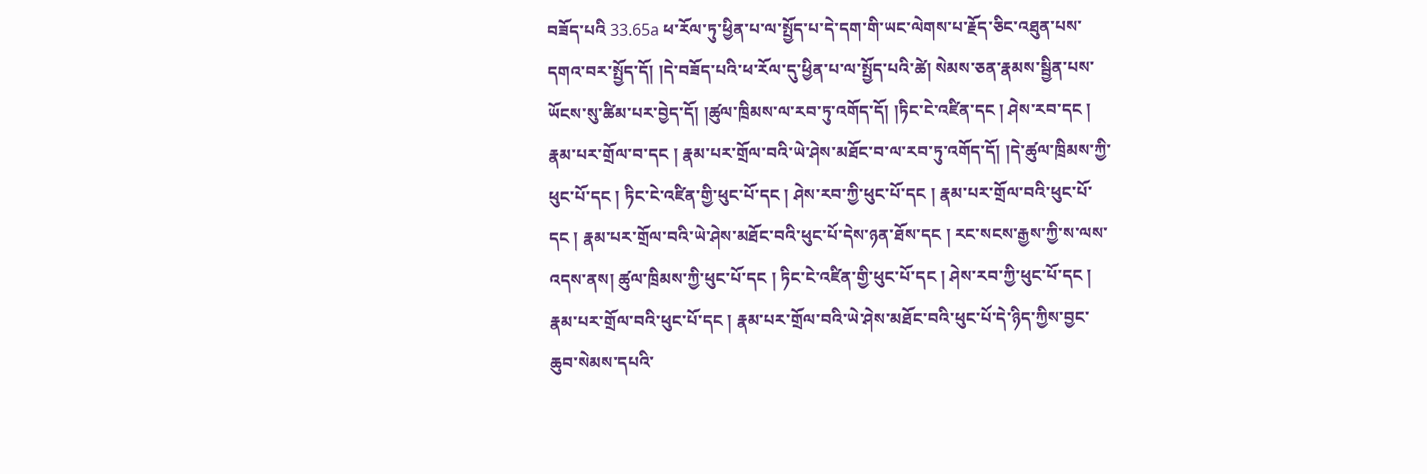བཟོད་པའི 33.65a ཕ་རོལ་ཏུ་ཕྱིན་པ་ལ་སྤྱོད་པ་དེ་དག་གི་ཡང་ལེགས་པ་རྗོད་ཅིང་འཐུན་པས་དགའ་བར་སྤྱོད་དོ། །དེ་བཟོད་པའི་ཕ་རོལ་དུ་ཕྱིན་པ་ལ་སྤྱོད་པའི་ཚེ། སེམས་ཅན་རྣམས་སྦྱིན་པས་ཡོངས་སུ་ཚིམ་པར་བྱེད་དོ། །ཚུལ་ཁྲིམས་ལ་རབ་ཏུ་འགོད་དོ། །ཏིང་ངེ་འཛིན་དང ། ཤེས་རབ་དང ། རྣམ་པར་གྲོལ་བ་དང ། རྣམ་པར་གྲོལ་བའི་ཡེ་ཤེས་མཐོང་བ་ལ་རབ་ཏུ་འགོད་དོ། །དེ་ཚུལ་ཁྲིམས་ཀྱི་ཕུང་པོ་དང ། ཏིང་ངེ་འཛིན་གྱི་ཕུང་པོ་དང ། ཤེས་རབ་ཀྱི་ཕུང་པོ་དང ། རྣམ་པར་གྲོལ་བའི་ཕུང་པོ་དང ། རྣམ་པར་གྲོལ་བའི་ཡེ་ཤེས་མཐོང་བའི་ཕུང་པོ་དེས་ཉན་ཐོས་དང ། རང་སངས་རྒྱས་ཀྱི་ས་ལས་འདས་ནས། ཚུལ་ཁྲིམས་ཀྱི་ཕུང་པོ་དང ། ཏིང་ངེ་འཛིན་གྱི་ཕུང་པོ་དང ། ཤེས་རབ་ཀྱི་ཕུང་པོ་དང ། རྣམ་པར་གྲོལ་བའི་ཕུང་པོ་དང ། རྣམ་པར་གྲོལ་བའི་ཡེ་ཤེས་མཐོང་བའི་ཕུང་པོ་དེ་ཉིད་ཀྱིས་བྱང་ཆུབ་སེམས་དཔའི་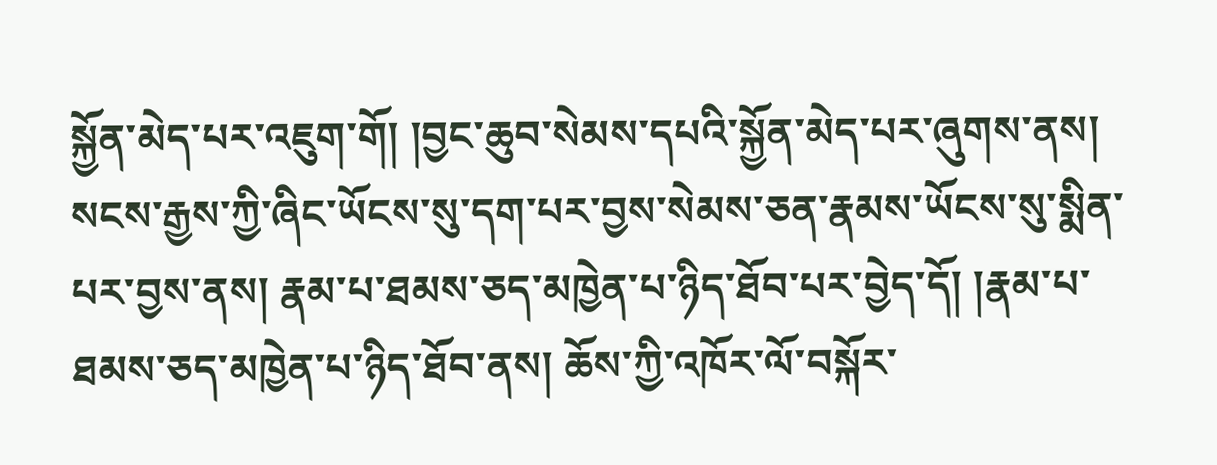སྐྱོན་མེད་པར་འཇུག་གོ། །བྱང་ཆུབ་སེམས་དཔའི་སྐྱོན་མེད་པར་ཞུགས་ནས། སངས་རྒྱས་ཀྱི་ཞིང་ཡོངས་སུ་དག་པར་བྱས་སེམས་ཅན་རྣམས་ཡོངས་སུ་སྨིན་པར་བྱས་ནས། རྣམ་པ་ཐམས་ཅད་མཁྱེན་པ་ཉིད་ཐོབ་པར་བྱེད་དོ། །རྣམ་པ་ཐམས་ཅད་མཁྱེན་པ་ཉིད་ཐོབ་ནས། ཆོས་ཀྱི་འཁོར་ལོ་བསྐོར་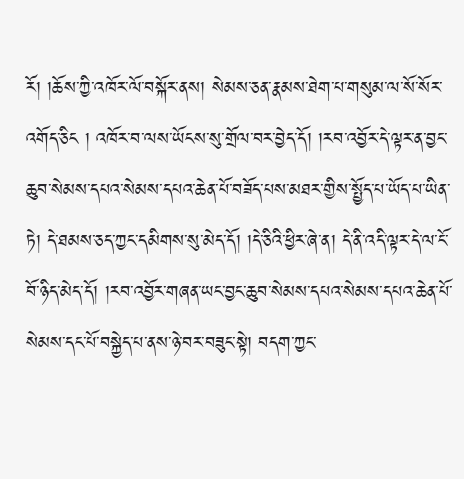རོ། །ཆོས་ཀྱི་འཁོར་ལོ་བསྐོར་ནས། སེམས་ཅན་རྣམས་ཐེག་པ་གསུམ་ལ་སོ་སོར་འགོད་ཅིང ། འཁོར་བ་ལས་ཡོངས་སུ་གྲོལ་བར་བྱེད་དོ། །རབ་འབྱོར་དེ་ལྟར་ན་བྱང་ཆུབ་སེམས་དཔའ་སེམས་དཔའ་ཆེན་པོ་བཟོད་པས་མཐར་གྱིས་སྤྱོད་པ་ཡོད་པ་ཡིན་ཏེ། དེ་ཐམས་ཅད་ཀྱང་དམིགས་སུ་མེད་དོ། །དེ་ཅིའི་ཕྱིར་ཞེ་ན། དེ་ནི་འདི་ལྟར་དེ་ལ་ངོ་བོ་ཉིད་མེད་དོ། །རབ་འབྱོར་གཞན་ཡང་བྱང་ཆུབ་སེམས་དཔའ་སེམས་དཔའ་ཆེན་པོ་སེམས་དང་པོ་བསྐྱེད་པ་ནས་ཉེ་བར་བཟུང་སྟེ། བདག་ཀྱང་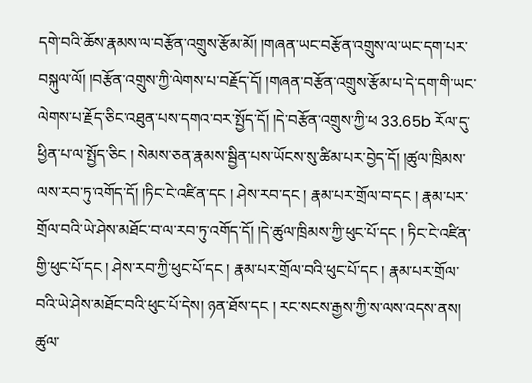དགེ་བའི་ཆོས་རྣམས་ལ་བརྩོན་འགྲུས་རྩོམ་མོ། །གཞན་ཡང་བརྩོན་འགྲུས་ལ་ཡང་དག་པར་བསྐུལ་ལོ། །བརྩོན་འགྲུས་ཀྱི་ལེགས་པ་བརྗོད་དོ། །གཞན་བརྩོན་འགྲུས་རྩོམ་པ་དེ་དག་གི་ཡང་ལེགས་པ་རྗོད་ཅིང་འཐུན་པས་དགའ་བར་སྤྱོད་དོ། །དེ་བརྩོན་འགྲུས་ཀྱི་ཕ 33.65b རོལ་དུ་ཕྱིན་པ་ལ་སྤྱོད་ཅིང ། སེམས་ཅན་རྣམས་སྦྱིན་པས་ཡོངས་སུ་ཚིམ་པར་བྱེད་དོ། །ཚུལ་ཁྲིམས་ལས་རབ་ཏུ་འགོད་དོ། །ཏིང་ངེ་འཛིན་དང ། ཤེས་རབ་དང ། རྣམ་པར་གྲོལ་བ་དང ། རྣམ་པར་གྲོལ་བའི་ཡེ་ཤེས་མཐོང་བ་ལ་རབ་ཏུ་འགོད་དོ། །དེ་ཚུལ་ཁྲིམས་ཀྱི་ཕུང་པོ་དང ། ཏིང་ངེ་འཛིན་གྱི་ཕུང་པོ་དང ། ཤེས་རབ་ཀྱི་ཕུང་པོ་དང ། རྣམ་པར་གྲོལ་བའི་ཕུང་པོ་དང ། རྣམ་པར་གྲོལ་བའི་ཡེ་ཤེས་མཐོང་བའི་ཕུང་པོ་དེས། ཉན་ཐོས་དང ། རང་སངས་རྒྱས་ཀྱི་ས་ལས་འདས་ནས། ཚུལ་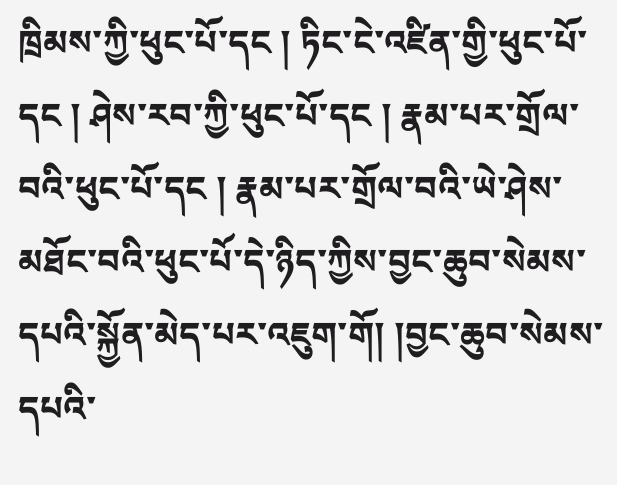ཁྲིམས་ཀྱི་ཕུང་པོ་དང ། ཏིང་ངེ་འཛིན་གྱི་ཕུང་པོ་དང ། ཤེས་རབ་ཀྱི་ཕུང་པོ་དང ། རྣམ་པར་གྲོལ་བའི་ཕུང་པོ་དང ། རྣམ་པར་གྲོལ་བའི་ཡེ་ཤེས་མཐོང་བའི་ཕུང་པོ་དེ་ཉིད་ཀྱིས་བྱང་ཆུབ་སེམས་དཔའི་སྐྱོན་མེད་པར་འཇུག་གོ། །བྱང་ཆུབ་སེམས་དཔའི་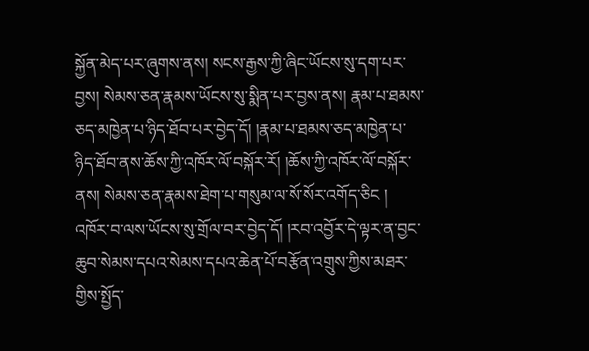སྐྱོན་མེད་པར་ཞུགས་ནས། སངས་རྒྱས་ཀྱི་ཞིང་ཡོངས་སུ་དག་པར་བྱས། སེམས་ཅན་རྣམས་ཡོངས་སུ་སྨིན་པར་བྱས་ནས། རྣམ་པ་ཐམས་ཅད་མཁྱེན་པ་ཉིད་ཐོབ་པར་བྱེད་དོ། །རྣམ་པ་ཐམས་ཅད་མཁྱེན་པ་ཉིད་ཐོབ་ནས་ཆོས་ཀྱི་འཁོར་ལོ་བསྐོར་རོ། །ཆོས་ཀྱི་འཁོར་ལོ་བསྐོར་ནས། སེམས་ཅན་རྣམས་ཐེག་པ་གསུམ་ལ་སོ་སོར་འགོད་ཅིང ། འཁོར་བ་ལས་ཡོངས་སུ་གྲོལ་བར་བྱེད་དོ། །རབ་འབྱོར་དེ་ལྟར་ན་བྱང་ཆུབ་སེམས་དཔའ་སེམས་དཔའ་ཆེན་པོ་བརྩོན་འགྲུས་ཀྱིས་མཐར་གྱིས་སྤྱོད་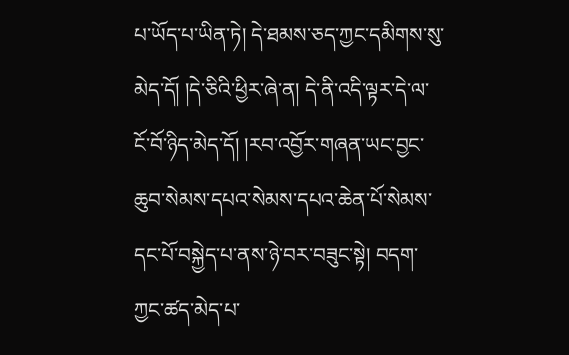པ་ཡོད་པ་ཡིན་ཏེ། དེ་ཐམས་ཅད་ཀྱང་དམིགས་སུ་མེད་དོ། །དེ་ཅིའི་ཕྱིར་ཞེ་ན། དེ་ནི་འདི་ལྟར་དེ་ལ་ངོ་བོ་ཉིད་མེད་དོ། །རབ་འབྱོར་གཞན་ཡང་བྱང་ཆུབ་སེམས་དཔའ་སེམས་དཔའ་ཆེན་པོ་སེམས་དང་པོ་བསྐྱེད་པ་ནས་ཉེ་བར་བཟུང་སྟེ། བདག་ཀྱང་ཚད་མེད་པ་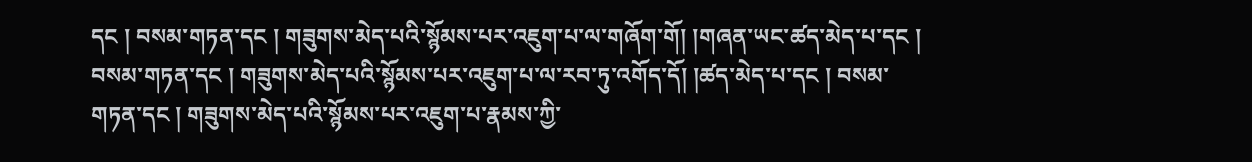དང ། བསམ་གཏན་དང ། གཟུགས་མེད་པའི་སྙོམས་པར་འཇུག་པ་ལ་གཞོག་གོ། །གཞན་ཡང་ཚད་མེད་པ་དང ། བསམ་གཏན་དང ། གཟུགས་མེད་པའི་སྙོམས་པར་འཇུག་པ་ལ་རབ་ཏུ་འགོད་དོ། །ཚད་མེད་པ་དང ། བསམ་གཏན་དང ། གཟུགས་མེད་པའི་སྙོམས་པར་འཇུག་པ་རྣམས་ཀྱི་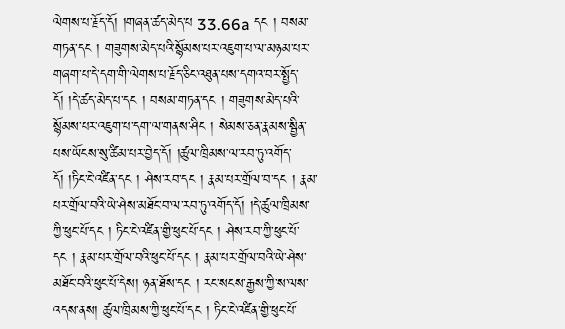ལེགས་པ་རྗོད་དོ། །གཞན་ཚད་མེད་པ 33.66a དང ། བསམ་གཏན་དང ། གཟུགས་མེད་པའི་སྙོམས་པར་འཇུག་པ་ལ་མཉམ་པར་གཞག་པ་དེ་དག་གི་ལེགས་པ་རྗོད་ཅིང་འཐུན་པས་དགའ་བར་སྤྱོད་དོ། །དེ་ཚད་མེད་པ་དང ། བསམ་གཏན་དང ། གཟུགས་མེད་པའི་སྙོམས་པར་འཇུག་པ་དག་ལ་གནས་ཤིང ། སེམས་ཅན་རྣམས་སྦྱིན་པས་ཡོངས་སུ་ཚིམ་པར་བྱེད་དོ། །ཚུལ་ཁྲིམས་ལ་རབ་ཏུ་འགོད་དོ། །ཏིང་ངེ་འཛིན་དང ། ཤེས་རབ་དང ། རྣམ་པར་གྲོལ་བ་དང ། རྣམ་པར་གྲོལ་བའི་ཡེ་ཤེས་མཐོང་བ་ལ་རབ་ཏུ་འགོད་དོ། །དེ་ཚུལ་ཁྲིམས་ཀྱི་ཕུང་པོ་དང ། ཏིང་ངེ་འཛིན་གྱི་ཕུང་པོ་དང ། ཤེས་རབ་ཀྱི་ཕུང་པོ་དང ། རྣམ་པར་གྲོལ་བའི་ཕུང་པོ་དང ། རྣམ་པར་གྲོལ་བའི་ཡེ་ཤེས་མཐོང་བའི་ཕུང་པོ་དེས། ཉན་ཐོས་དང ། རང་སངས་རྒྱས་ཀྱི་ས་ལས་འདས་ནས། ཚུལ་ཁྲིམས་ཀྱི་ཕུང་པོ་དང ། ཏིང་ངེ་འཛིན་གྱི་ཕུང་པོ་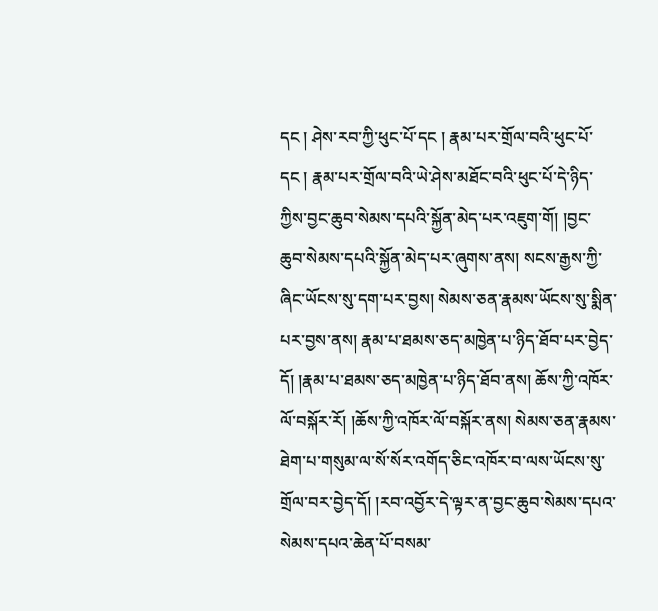དང ། ཤེས་རབ་ཀྱི་ཕུང་པོ་དང ། རྣམ་པར་གྲོལ་བའི་ཕུང་པོ་དང ། རྣམ་པར་གྲོལ་བའི་ཡེ་ཤེས་མཐོང་བའི་ཕུང་པོ་དེ་ཉིད་ཀྱིས་བྱང་ཆུབ་སེམས་དཔའི་སྐྱོན་མེད་པར་འཇུག་གོ། །བྱང་ཆུབ་སེམས་དཔའི་སྐྱོན་མེད་པར་ཞུགས་ནས། སངས་རྒྱས་ཀྱི་ཞིང་ཡོངས་སུ་དག་པར་བྱས། སེམས་ཅན་རྣམས་ཡོངས་སུ་སྨིན་པར་བྱས་ནས། རྣམ་པ་ཐམས་ཅད་མཁྱེན་པ་ཉིད་ཐོབ་པར་བྱེད་དོ། །རྣམ་པ་ཐམས་ཅད་མཁྱེན་པ་ཉིད་ཐོབ་ནས། ཆོས་ཀྱི་འཁོར་ལོ་བསྐོར་རོ། །ཆོས་ཀྱི་འཁོར་ལོ་བསྐོར་ནས། སེམས་ཅན་རྣམས་ཐེག་པ་གསུམ་ལ་སོ་སོར་འགོད་ཅིང་འཁོར་བ་ལས་ཡོངས་སུ་གྲོལ་བར་བྱེད་དོ། །རབ་འབྱོར་དེ་ལྟར་ན་བྱང་ཆུབ་སེམས་དཔའ་སེམས་དཔའ་ཆེན་པོ་བསམ་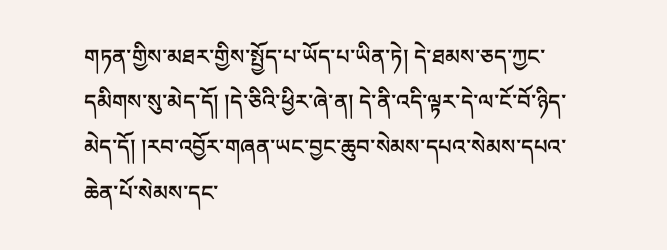གཏན་གྱིས་མཐར་གྱིས་སྤྱོད་པ་ཡོད་པ་ཡིན་ཏེ། དེ་ཐམས་ཅད་ཀྱང་དམིགས་སུ་མེད་དོ། །དེ་ཅིའི་ཕྱིར་ཞེ་ན། དེ་ནི་འདི་ལྟར་དེ་ལ་ངོ་བོ་ཉིད་མེད་དོ། །རབ་འབྱོར་གཞན་ཡང་བྱང་ཆུབ་སེམས་དཔའ་སེམས་དཔའ་ཆེན་པོ་སེམས་དང་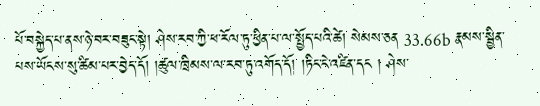པོ་བསྐྱེད་པ་ནས་ཉེ་བར་བཟུང་སྟེ། ཤེས་རབ་ཀྱི་ཕ་རོལ་ཏུ་ཕྱིན་པ་ལ་སྤྱོད་པའི་ཚེ། སེམས་ཅན 33.66b རྣམས་སྦྱིན་པས་ཡོངས་སུ་ཚིམ་པར་བྱེད་དོ། །ཚུལ་ཁྲིམས་ལ་རབ་ཏུ་འགོད་དོ། །ཏིང་ངེ་འཛིན་དང ། ཤེས་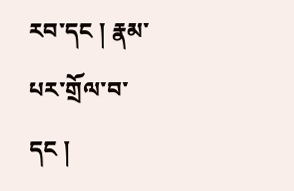རབ་དང ། རྣམ་པར་གྲོལ་བ་དང །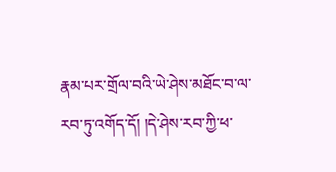རྣམ་པར་གྲོལ་བའི་ཡེ་ཤེས་མཐོང་བ་ལ་རབ་ཏུ་འགོད་དོ། །དེ་ཤེས་རབ་ཀྱི་ཕ་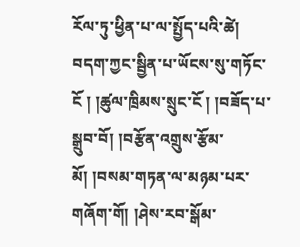རོལ་ཏུ་ཕྱིན་པ་ལ་སྤྱོད་པའི་ཚེ། བདག་ཀྱང་སྦྱིན་པ་ཡོངས་སུ་གཏོང་ངོ ། །ཚུལ་ཁྲིམས་སྲུང་ངོ ། །བཟོད་པ་སྒྲུབ་བོ། །བརྩོན་འགྲུས་རྩོམ་མོ། །བསམ་གཏན་ལ་མཉམ་པར་གཞོག་གོ། །ཤེས་རབ་སྒོམ་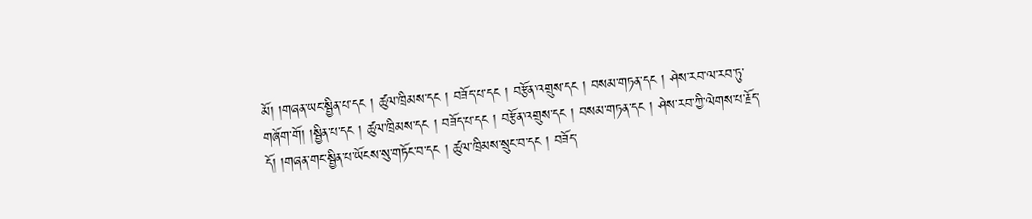མོ། །གཞན་ཡང་སྦྱིན་པ་དང ། ཚུལ་ཁྲིམས་དང ། བཟོད་པ་དང ། བརྩོན་འགྲུས་དང ། བསམ་གཏན་དང ། ཤེས་རབ་ལ་རབ་ཏུ་གཞོག་གོ། །སྦྱིན་པ་དང ། ཚུལ་ཁྲིམས་དང ། བཟོད་པ་དང ། བརྩོན་འགྲུས་དང ། བསམ་གཏན་དང ། ཤེས་རབ་ཀྱི་ལེགས་པ་རྗོད་དོ། །གཞན་གང་སྦྱིན་པ་ཡོངས་སུ་གཏོང་བ་དང ། ཚུལ་ཁྲིམས་སྲུང་བ་དང ། བཟོད་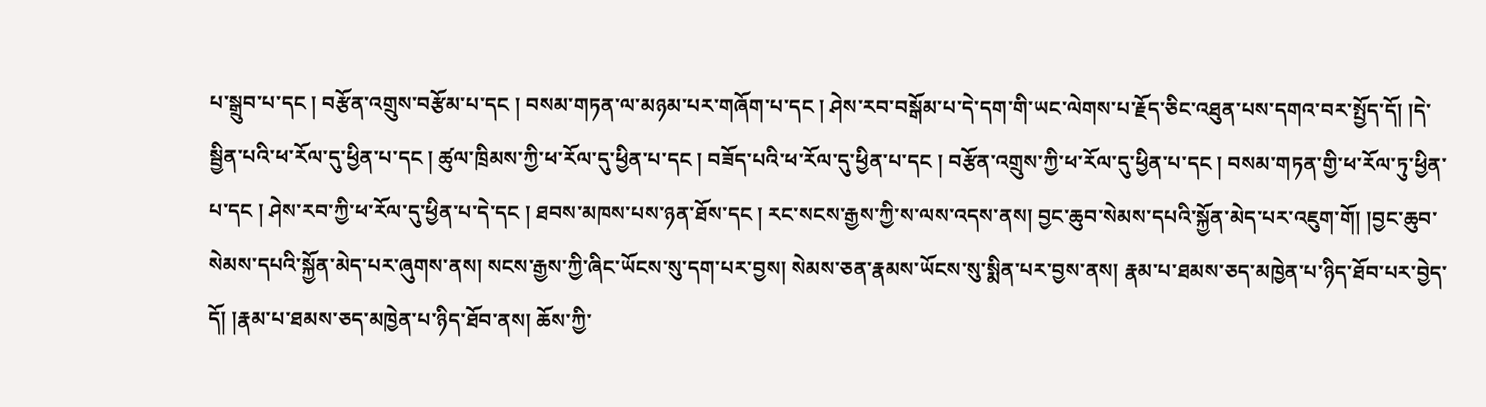པ་སྒྲུབ་པ་དང ། བརྩོན་འགྲུས་བརྩོམ་པ་དང ། བསམ་གཏན་ལ་མཉམ་པར་གཞོག་པ་དང ། ཤེས་རབ་བསྒོམ་པ་དེ་དག་གི་ཡང་ལེགས་པ་རྗོད་ཅིང་འཐུན་པས་དགའ་བར་སྤྱོད་དོ། །དེ་སྦྱིན་པའི་ཕ་རོལ་དུ་ཕྱིན་པ་དང ། ཚུལ་ཁྲིམས་ཀྱི་ཕ་རོལ་དུ་ཕྱིན་པ་དང ། བཟོད་པའི་ཕ་རོལ་དུ་ཕྱིན་པ་དང ། བརྩོན་འགྲུས་ཀྱི་ཕ་རོལ་དུ་ཕྱིན་པ་དང ། བསམ་གཏན་གྱི་ཕ་རོལ་ཏུ་ཕྱིན་པ་དང ། ཤེས་རབ་ཀྱི་ཕ་རོལ་དུ་ཕྱིན་པ་དེ་དང ། ཐབས་མཁས་པས་ཉན་ཐོས་དང ། རང་སངས་རྒྱས་ཀྱི་ས་ལས་འདས་ནས། བྱང་ཆུབ་སེམས་དཔའི་སྐྱོན་མེད་པར་འཇུག་གོ། །བྱང་ཆུབ་སེམས་དཔའི་སྐྱོན་མེད་པར་ཞུགས་ནས། སངས་རྒྱས་ཀྱི་ཞིང་ཡོངས་སུ་དག་པར་བྱས། སེམས་ཅན་རྣམས་ཡོངས་སུ་སྨིན་པར་བྱས་ནས། རྣམ་པ་ཐམས་ཅད་མཁྱེན་པ་ཉིད་ཐོབ་པར་བྱེད་དོ། །རྣམ་པ་ཐམས་ཅད་མཁྱེན་པ་ཉིད་ཐོབ་ནས། ཆོས་ཀྱི་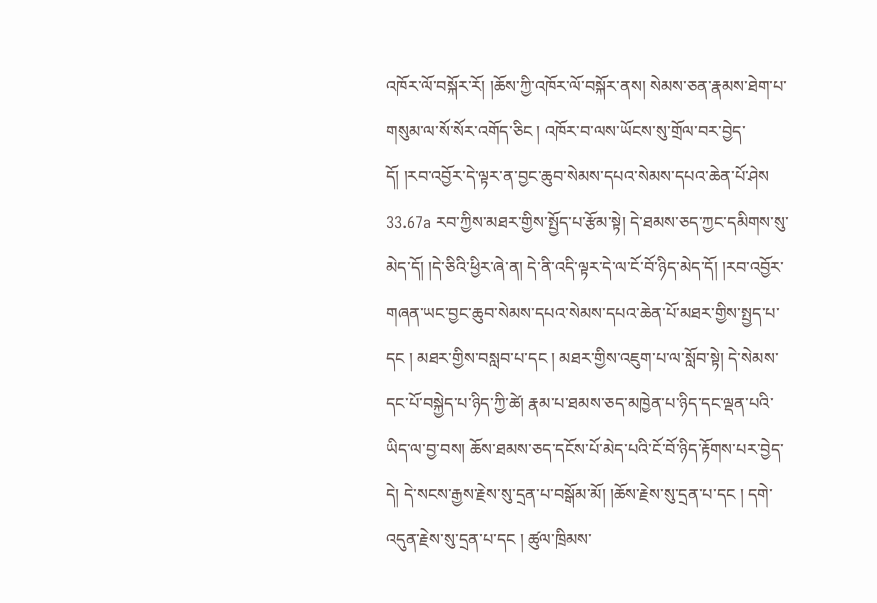འཁོར་ལོ་བསྐོར་རོ། །ཆོས་ཀྱི་འཁོར་ལོ་བསྐོར་ནས། སེམས་ཅན་རྣམས་ཐེག་པ་གསུམ་ལ་སོ་སོར་འགོད་ཅིང ། འཁོར་བ་ལས་ཡོངས་སུ་གྲོལ་བར་བྱེད་དོ། །རབ་འབྱོར་དེ་ལྟར་ན་བྱང་ཆུབ་སེམས་དཔའ་སེམས་དཔའ་ཆེན་པོ་ཤེས 33.67a རབ་ཀྱིས་མཐར་གྱིས་སྤྱོད་པ་རྩོམ་སྟེ། དེ་ཐམས་ཅད་ཀྱང་དམིགས་སུ་མེད་དོ། །དེ་ཅིའི་ཕྱིར་ཞེ་ན། དེ་ནི་འདི་ལྟར་དེ་ལ་ངོ་བོ་ཉིད་མེད་དོ། །རབ་འབྱོར་གཞན་ཡང་བྱང་ཆུབ་སེམས་དཔའ་སེམས་དཔའ་ཆེན་པོ་མཐར་གྱིས་སྤྱད་པ་དང ། མཐར་གྱིས་བསླབ་པ་དང ། མཐར་གྱིས་འཇུག་པ་ལ་སློབ་སྟེ། དེ་སེམས་དང་པོ་བསྐྱེད་པ་ཉིད་ཀྱི་ཚེ། རྣམ་པ་ཐམས་ཅད་མཁྱེན་པ་ཉིད་དང་ལྡན་པའི་ཡིད་ལ་བྱ་བས། ཆོས་ཐམས་ཅད་དངོས་པོ་མེད་པའི་ངོ་བོ་ཉིད་རྟོགས་པར་བྱེད་དེ། དེ་སངས་རྒྱས་རྗེས་སུ་དྲན་པ་བསྒོམ་མོ། །ཆོས་རྗེས་སུ་དྲན་པ་དང ། དགེ་འདུན་རྗེས་སུ་དྲན་པ་དང ། ཚུལ་ཁྲིམས་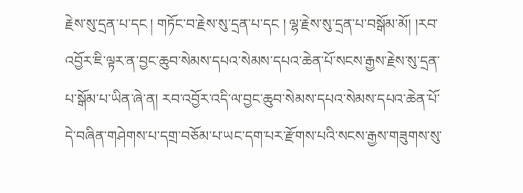རྗེས་སུ་དྲན་པ་དང ། གཏོང་བ་རྗེས་སུ་དྲན་པ་དང ། ལྷ་རྗེས་སུ་དྲན་པ་བསྒོམ་མོ། །རབ་འབྱོར་ཇི་ལྟར་ན་བྱང་ཆུབ་སེམས་དཔའ་སེམས་དཔའ་ཆེན་པོ་སངས་རྒྱས་རྗེས་སུ་དྲན་པ་སྒོམ་པ་ཡིན་ཞེ་ན། རབ་འབྱོར་འདི་ལ་བྱང་ཆུབ་སེམས་དཔའ་སེམས་དཔའ་ཆེན་པོ་དེ་བཞིན་གཤེགས་པ་དགྲ་བཅོམ་པ་ཡང་དག་པར་རྫོགས་པའི་སངས་རྒྱས་གཟུགས་སུ་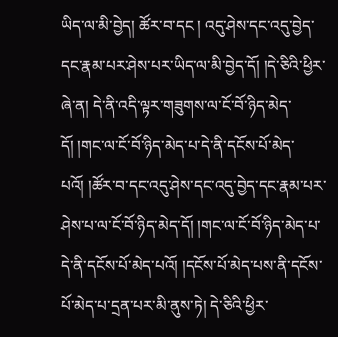ཡིད་ལ་མི་བྱེད། ཚོར་བ་དང ། འདུ་ཤེས་དང་འདུ་བྱེད་དང་རྣམ་པར་ཤེས་པར་ཡིད་ལ་མི་བྱེད་དོ། །དེ་ཅིའི་ཕྱིར་ཞེ་ན། དེ་ནི་འདི་ལྟར་གཟུགས་ལ་ངོ་བོ་ཉིད་མེད་དོ། །གང་ལ་ངོ་བོ་ཉིད་མེད་པ་དེ་ནི་དངོས་པོ་མེད་པའོ། །ཚོར་བ་དང་འདུ་ཤེས་དང་འདུ་བྱེད་དང་རྣམ་པར་ཤེས་པ་ལ་ངོ་བོ་ཉིད་མེད་དོ། །གང་ལ་ངོ་བོ་ཉིད་མེད་པ་དེ་ནི་དངོས་པོ་མེད་པའོ། །དངོས་པོ་མེད་པས་ནི་དངོས་པོ་མེད་པ་དྲན་པར་མི་ནུས་ཏེ། དེ་ཅིའི་ཕྱིར་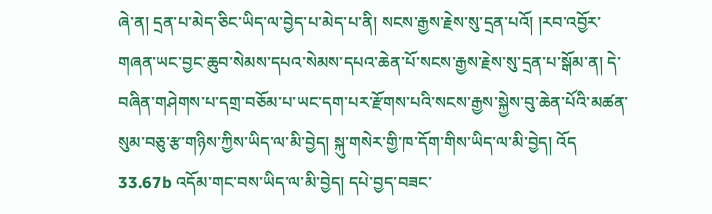ཞེ་ན། དྲན་པ་མེད་ཅིང་ཡིད་ལ་བྱེད་པ་མེད་པ་ནི། སངས་རྒྱས་རྗེས་སུ་དྲན་པའོ། །རབ་འབྱོར་གཞན་ཡང་བྱང་ཆུབ་སེམས་དཔའ་སེམས་དཔའ་ཆེན་པོ་སངས་རྒྱས་རྗེས་སུ་དྲན་པ་སྒོམ་ན། དེ་བཞིན་གཤེགས་པ་དགྲ་བཅོམ་པ་ཡང་དག་པར་རྫོགས་པའི་སངས་རྒྱས་སྐྱེས་བུ་ཆེན་པོའི་མཚན་སུམ་བཅུ་རྩ་གཉིས་ཀྱིས་ཡིད་ལ་མི་བྱེད། སྐུ་གསེར་གྱི་ཁ་དོག་གིས་ཡིད་ལ་མི་བྱེད། འོད 33.67b འདོམ་གང་བས་ཡིད་ལ་མི་བྱེད། དཔེ་བྱད་བཟང་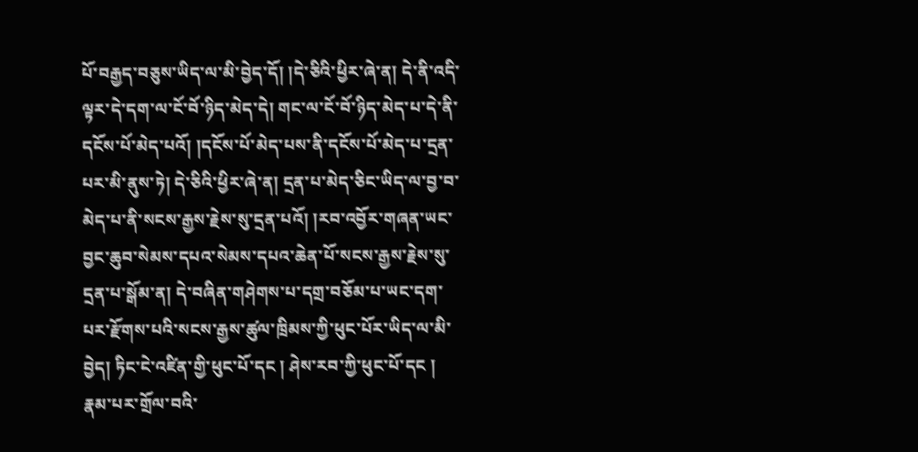པོ་བརྒྱད་བཅུས་ཡིད་ལ་མི་བྱེད་དོ། །དེ་ཅིའི་ཕྱིར་ཞེ་ན། དེ་ནི་འདི་ལྟར་དེ་དག་ལ་ངོ་བོ་ཉིད་མེད་དེ། གང་ལ་ངོ་བོ་ཉིད་མེད་པ་དེ་ནི་དངོས་པོ་མེད་པའོ། །དངོས་པོ་མེད་པས་ནི་དངོས་པོ་མེད་པ་དྲན་པར་མི་ནུས་ཏེ། དེ་ཅིའི་ཕྱིར་ཞེ་ན། དྲན་པ་མེད་ཅིང་ཡིད་ལ་བྱ་བ་མེད་པ་ནི་སངས་རྒྱས་རྗེས་སུ་དྲན་པའོ། །རབ་འབྱོར་གཞན་ཡང་བྱང་ཆུབ་སེམས་དཔའ་སེམས་དཔའ་ཆེན་པོ་སངས་རྒྱས་རྗེས་སུ་དྲན་པ་སྒོམ་ན། དེ་བཞིན་གཤེགས་པ་དགྲ་བཅོམ་པ་ཡང་དག་པར་རྫོགས་པའི་སངས་རྒྱས་ཚུལ་ཁྲིམས་ཀྱི་ཕུང་པོར་ཡིད་ལ་མི་བྱེད། ཏིང་ངེ་འཛིན་གྱི་ཕུང་པོ་དང ། ཤེས་རབ་ཀྱི་ཕུང་པོ་དང ། རྣམ་པར་གྲོལ་བའི་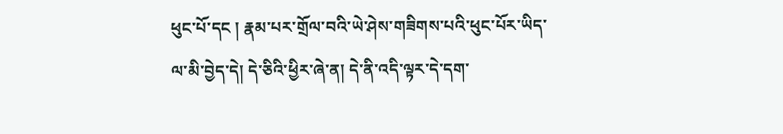ཕུང་པོ་དང ། རྣམ་པར་གྲོལ་བའི་ཡེ་ཤེས་གཟིགས་པའི་ཕུང་པོར་ཡིད་ལ་མི་བྱེད་དེ། དེ་ཅིའི་ཕྱིར་ཞེ་ན། དེ་ནི་འདི་ལྟར་དེ་དག་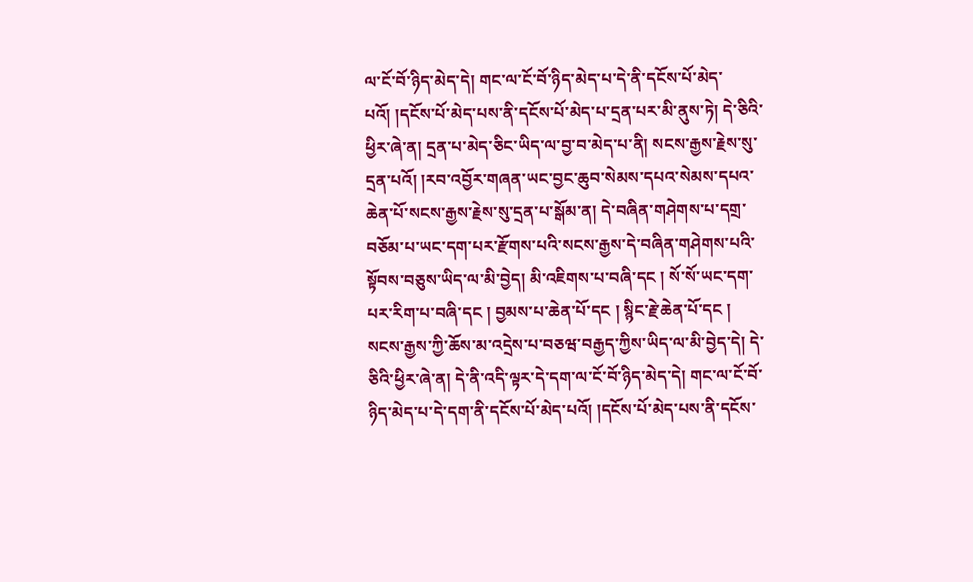ལ་ངོ་བོ་ཉིད་མེད་དེ། གང་ལ་ངོ་བོ་ཉིད་མེད་པ་དེ་ནི་དངོས་པོ་མེད་པའོ། །དངོས་པོ་མེད་པས་ནི་དངོས་པོ་མེད་པ་དྲན་པར་མི་ནུས་ཏེ། དེ་ཅིའི་ཕྱིར་ཞེ་ན། དྲན་པ་མེད་ཅིང་ཡིད་ལ་བྱ་བ་མེད་པ་ནི། སངས་རྒྱས་རྗེས་སུ་དྲན་པའོ། །རབ་འབྱོར་གཞན་ཡང་བྱང་ཆུབ་སེམས་དཔའ་སེམས་དཔའ་ཆེན་པོ་སངས་རྒྱས་རྗེས་སུ་དྲན་པ་སྒོམ་ན། དེ་བཞིན་གཤེགས་པ་དགྲ་བཅོམ་པ་ཡང་དག་པར་རྫོགས་པའི་སངས་རྒྱས་དེ་བཞིན་གཤེགས་པའི་སྟོབས་བཅུས་ཡིད་ལ་མི་བྱེད། མི་འཇིགས་པ་བཞི་དང ། སོ་སོ་ཡང་དག་པར་རིག་པ་བཞི་དང ། བྱམས་པ་ཆེན་པོ་དང ། སྙིང་རྗེ་ཆེན་པོ་དང ། སངས་རྒྱས་ཀྱི་ཆོས་མ་འདྲེས་པ་བཅཝ་བརྒྱད་ཀྱིས་ཡིད་ལ་མི་བྱེད་དེ། དེ་ཅིའི་ཕྱིར་ཞེ་ན། དེ་ནི་འདི་ལྟར་དེ་དག་ལ་ངོ་བོ་ཉིད་མེད་དེ། གང་ལ་ངོ་བོ་ཉིད་མེད་པ་དེ་དག་ནི་དངོས་པོ་མེད་པའོ། །དངོས་པོ་མེད་པས་ནི་དངོས་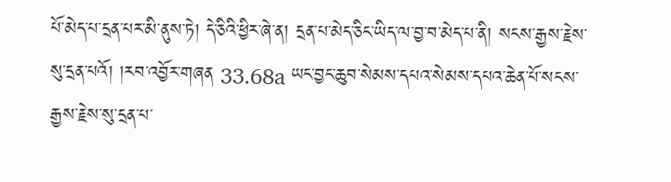པོ་མེད་པ་དྲན་པར་མི་ནུས་ཏེ། དེ་ཅིའི་ཕྱིར་ཞེ་ན། དྲན་པ་མེད་ཅིང་ཡིད་ལ་བྱ་བ་མེད་པ་ནི། སངས་རྒྱས་རྗེས་སུ་དྲན་པའོ། །རབ་འབྱོར་གཞན 33.68a ཡང་བྱང་ཆུབ་སེམས་དཔའ་སེམས་དཔའ་ཆེན་པོ་སངས་རྒྱས་རྗེས་སུ་དྲན་པ་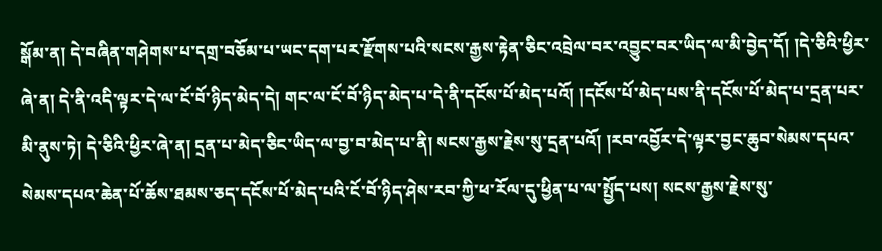སྒོམ་ན། དེ་བཞིན་གཤེགས་པ་དགྲ་བཅོམ་པ་ཡང་དག་པར་རྫོགས་པའི་སངས་རྒྱས་རྟེན་ཅིང་འབྲེལ་བར་འབྱུང་བར་ཡིད་ལ་མི་བྱེད་དོ། །དེ་ཅིའི་ཕྱིར་ཞེ་ན། དེ་ནི་འདི་ལྟར་དེ་ལ་ངོ་བོ་ཉིད་མེད་དེ། གང་ལ་ངོ་བོ་ཉིད་མེད་པ་དེ་ནི་དངོས་པོ་མེད་པའོ། །དངོས་པོ་མེད་པས་ནི་དངོས་པོ་མེད་པ་དྲན་པར་མི་ནུས་ཏེ། དེ་ཅིའི་ཕྱིར་ཞེ་ན། དྲན་པ་མེད་ཅིང་ཡིད་ལ་བྱ་བ་མེད་པ་ནི། སངས་རྒྱས་རྗེས་སུ་དྲན་པའོ། །རབ་འབྱོར་དེ་ལྟར་བྱང་ཆུབ་སེམས་དཔའ་སེམས་དཔའ་ཆེན་པོ་ཆོས་ཐམས་ཅད་དངོས་པོ་མེད་པའི་ངོ་བོ་ཉིད་ཤེས་རབ་ཀྱི་ཕ་རོལ་དུ་ཕྱིན་པ་ལ་སྤྱོད་པས། སངས་རྒྱས་རྗེས་སུ་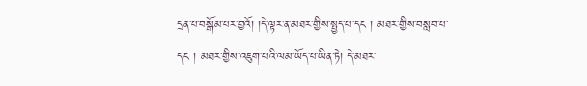དྲན་པ་བསྒོམ་པར་བྱའོ། །དེ་ལྟར་ན་མཐར་གྱིས་སྤྱད་པ་དང ། མཐར་གྱིས་བསླབ་པ་དང ། མཐར་གྱིས་འཇུག་པའི་ལམ་ཡོད་པ་ཡིན་ཏེ། དེ་མཐར་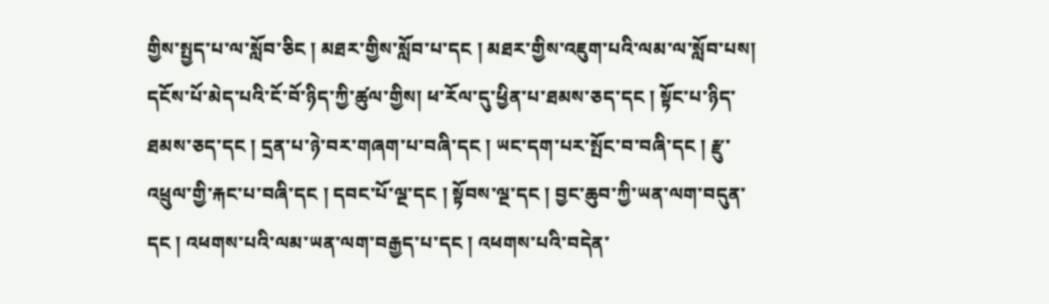གྱིས་སྤྱད་པ་ལ་སློབ་ཅིང ། མཐར་གྱིས་སློབ་པ་དང ། མཐར་གྱིས་འཇུག་པའི་ལམ་ལ་སློབ་པས། དངོས་པོ་མེད་པའི་ངོ་བོ་ཉིད་ཀྱི་ཚུལ་གྱིས། ཕ་རོལ་དུ་ཕྱིན་པ་ཐམས་ཅད་དང ། སྟོང་པ་ཉིད་ཐམས་ཅད་དང ། དྲན་པ་ཉེ་བར་གཞག་པ་བཞི་དང ། ཡང་དག་པར་སྤོང་བ་བཞི་དང ། རྫུ་འཕྲུལ་གྱི་རྐང་པ་བཞི་དང ། དབང་པོ་ལྔ་དང ། སྟོབས་ལྔ་དང ། བྱང་ཆུབ་ཀྱི་ཡན་ལག་བདུན་དང ། འཕགས་པའི་ལམ་ཡན་ལག་བརྒྱད་པ་དང ། འཕགས་པའི་བདེན་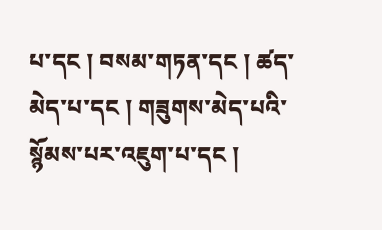པ་དང ། བསམ་གཏན་དང ། ཚད་མེད་པ་དང ། གཟུགས་མེད་པའི་སྙོམས་པར་འཇུག་པ་དང །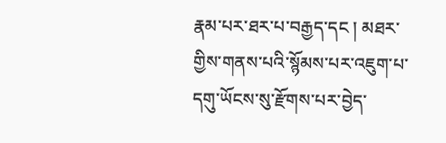རྣམ་པར་ཐར་པ་བརྒྱད་དང ། མཐར་གྱིས་གནས་པའི་སྙོམས་པར་འཇུག་པ་དགུ་ཡོངས་སུ་རྫོགས་པར་བྱེད་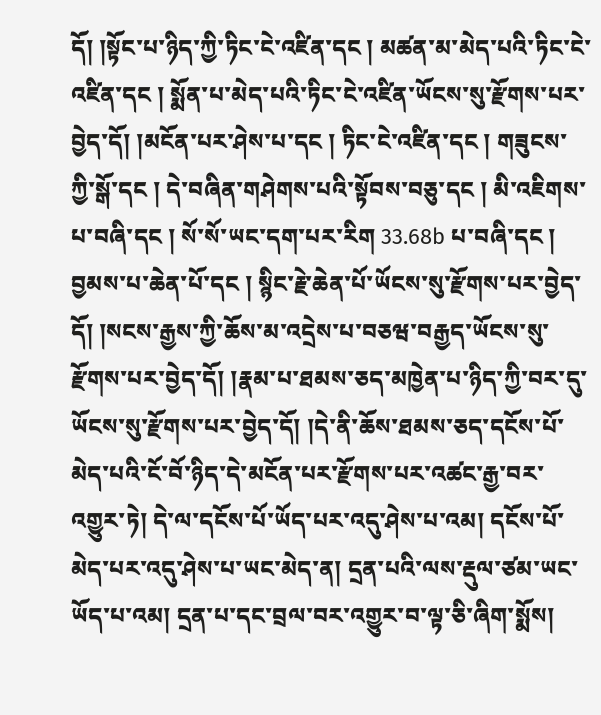དོ། །སྟོང་པ་ཉིད་ཀྱི་ཏིང་ངེ་འཛིན་དང ། མཚན་མ་མེད་པའི་ཏིང་ངེ་འཛིན་དང ། སྨོན་པ་མེད་པའི་ཏིང་ངེ་འཛིན་ཡོངས་སུ་རྫོགས་པར་བྱེད་དོ། །མངོན་པར་ཤེས་པ་དང ། ཏིང་ངེ་འཛིན་དང ། གཟུངས་ཀྱི་སྒོ་དང ། དེ་བཞིན་གཤེགས་པའི་སྟོབས་བཅུ་དང ། མི་འཇིགས་པ་བཞི་དང ། སོ་སོ་ཡང་དག་པར་རིག 33.68b པ་བཞི་དང ། བྱམས་པ་ཆེན་པོ་དང ། སྙིང་རྗེ་ཆེན་པོ་ཡོངས་སུ་རྫོགས་པར་བྱེད་དོ། །སངས་རྒྱས་ཀྱི་ཆོས་མ་འདྲེས་པ་བཅཝ་བརྒྱད་ཡོངས་སུ་རྫོགས་པར་བྱེད་དོ། །རྣམ་པ་ཐམས་ཅད་མཁྱེན་པ་ཉིད་ཀྱི་བར་དུ་ཡོངས་སུ་རྫོགས་པར་བྱེད་དོ། །དེ་ནི་ཆོས་ཐམས་ཅད་དངོས་པོ་མེད་པའི་ངོ་བོ་ཉིད་དེ་མངོན་པར་རྫོགས་པར་འཚང་རྒྱ་བར་འགྱུར་ཏེ། དེ་ལ་དངོས་པོ་ཡོད་པར་འདུ་ཤེས་པ་འམ། དངོས་པོ་མེད་པར་འདུ་ཤེས་པ་ཡང་མེད་ན། དྲན་པའི་ལས་རྡུལ་ཙམ་ཡང་ཡོད་པ་འམ། དྲན་པ་དང་བྲལ་བར་འགྱུར་བ་ལྟ་ཅི་ཞིག་སྨོས།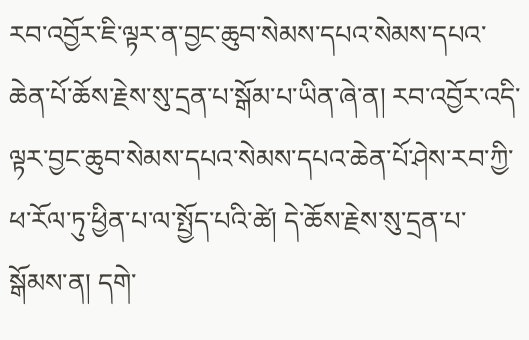རབ་འབྱོར་ཇི་ལྟར་ན་བྱང་ཆུབ་སེམས་དཔའ་སེམས་དཔའ་ཆེན་པོ་ཆོས་རྗེས་སུ་དྲན་པ་སྒོམ་པ་ཡིན་ཞེ་ན། རབ་འབྱོར་འདི་ལྟར་བྱང་ཆུབ་སེམས་དཔའ་སེམས་དཔའ་ཆེན་པོ་ཤེས་རབ་ཀྱི་ཕ་རོལ་ཏུ་ཕྱིན་པ་ལ་སྤྱོད་པའི་ཚེ། དེ་ཆོས་རྗེས་སུ་དྲན་པ་སྒོམས་ན། དགེ་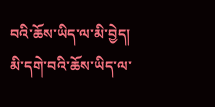བའི་ཆོས་ཡིད་ལ་མི་བྱེད། མི་དགེ་བའི་ཆོས་ཡིད་ལ་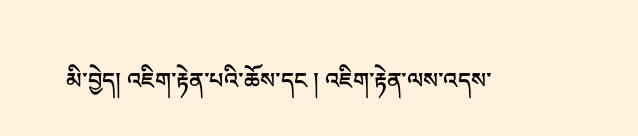མི་བྱེད། འཇིག་རྟེན་པའི་ཆོས་དང ། འཇིག་རྟེན་ལས་འདས་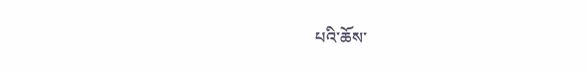པའི་ཆོས་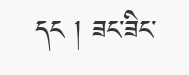དང ། ཟང་ཟིང་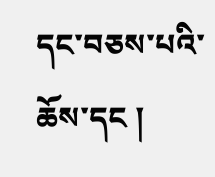དང་བཅས་པའི་ཆོས་དང །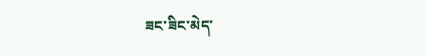ཟང་ཟིང་མེད་